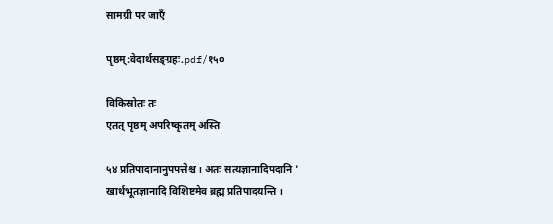सामग्री पर जाएँ

पृष्ठम्:वेदार्थसङ्ग्रहः.pdf/१५०

विकिस्रोतः तः
एतत् पृष्ठम् अपरिष्कृतम् अस्ति

५४ प्रतिपादानानुपपत्तेश्च । अतः सत्यज्ञानादिपदानि ' खार्थभूतज्ञानादि विशिष्टमेव ब्रह्म प्रतिपादयन्ति ।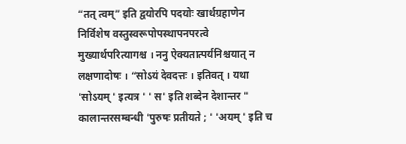“तत् त्वम्” इति द्वयोरपि पदयोः खार्थग्रहाणेन निर्विशेष वस्तुस्वरूपोपस्थापनपरत्वे मुख्यार्थपरित्यागश्च । ननु ऐक्यतात्पर्यनिश्चयात् न लक्षणादोषः । “सोऽयं देवदत्तः । इतिवत् । यथा 'सोऽयम् ' इत्यत्र ' ' स' इति शब्देन देशान्तर " कालान्तरसम्बन्धी 'पुरुषः प्रतीयते ; ' 'अयम् ' इति च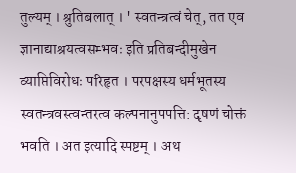तुल्यम् । श्रुतिबलात् । ' स्वतन्त्रत्वं चेत्, तत एव ज्ञानाद्याश्रयत्वसम्भवः इति प्रतिबन्दीमुखेन व्याप्तिविरोधः परिहृत । परपक्षस्य धर्मभूतस्य स्वतन्त्रवस्त्वन्तरत्व कल्पनानुपपत्ति: दृषणं चोक्तं भवति । अत इत्यादि स्पष्टम् । अथ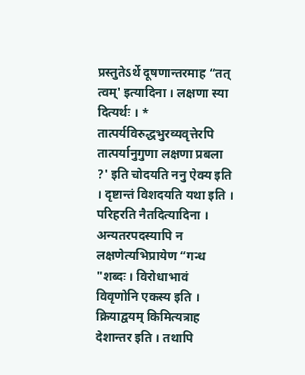प्रस्तुतेऽर्थे दूषणान्तरमाह “तत् त्वम्' इत्यादिना । लक्षणा स्या दित्यर्थः । * तात्पर्यविरुद्धभुरव्यवृत्तेरपि तात्पर्यानुगुणा लक्षणा प्रबला ?' इति चोदयति ननु ऐक्य इति । दृष्टान्तं विशदयति यथा इति । परिहरति नैतदित्यादिना । अन्यतरपदस्यापि न लक्षणेत्यभिप्रायेण “गन्ध "शब्दः । विरोधाभावं विवृणोनि एकस्य इति । क्रियाद्वयम् किमित्यत्राह देशान्तर इति । तथापि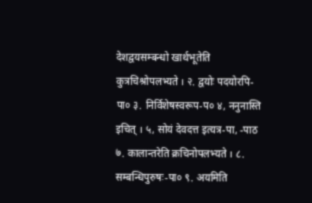देशद्वयसम्बन्धो खार्थभूतेति कुत्रचिश्रोपलभ्यते । २. द्वयोः पदयोरपि-पा० ३. निर्विशेषस्वरूप-प० ४, ननुनास्ति इचित् । ५, सोयं देवदत्त इत्यत्र-पा, -पाठ ७. कालान्तरेति क्रचिनोपलभ्यते । ८. सम्बन्धिपुरुषः-पा० ९. अयमिति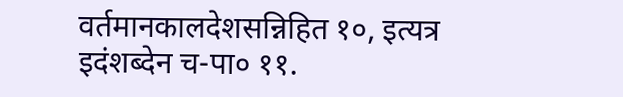वर्तमानकालदेशसन्निहित १०, इत्यत्र इदंशब्देन च-पा० ११.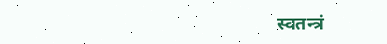स्वतन्त्रं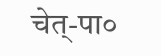चेत्-पा०